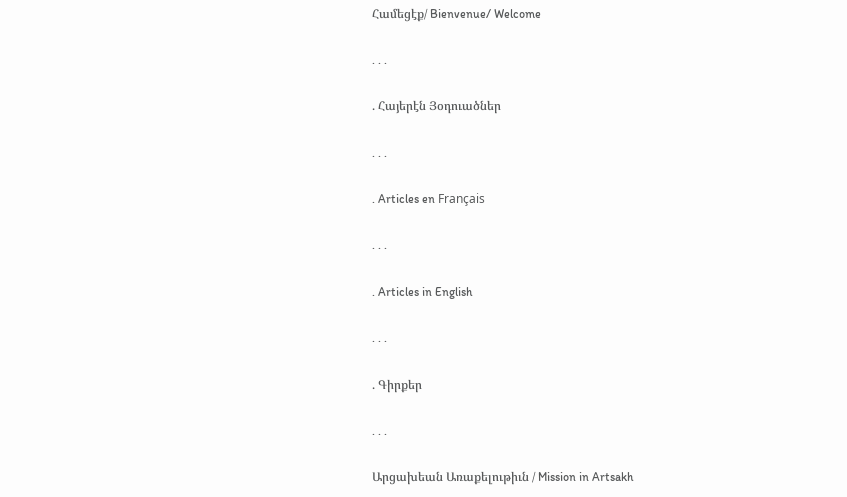Համեցէք/ Bienvenue/ Welcome

. . .

. Հայերէն Յօդուածներ

. . .

. Articles en Français

. . .

. Articles in English

. . .

. Գիրքեր

. . .

Արցախեան Առաքելութիւն / Mission in Artsakh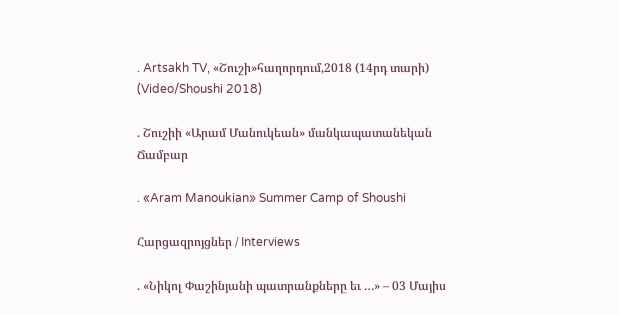. Artsakh TV, «Շուշի»հաղորդում,2018 (14րդ տարի) (Video/Shoushi 2018)

. Շուշիի «Արամ Մանուկեան» մանկապատանեկան Ճամբար

. «Aram Manoukian» Summer Camp of Shoushi

Հարցազրոյցներ / Interviews

. «Նիկոլ Փաշինյանի պատրանքները եւ …» – 03 Մայիս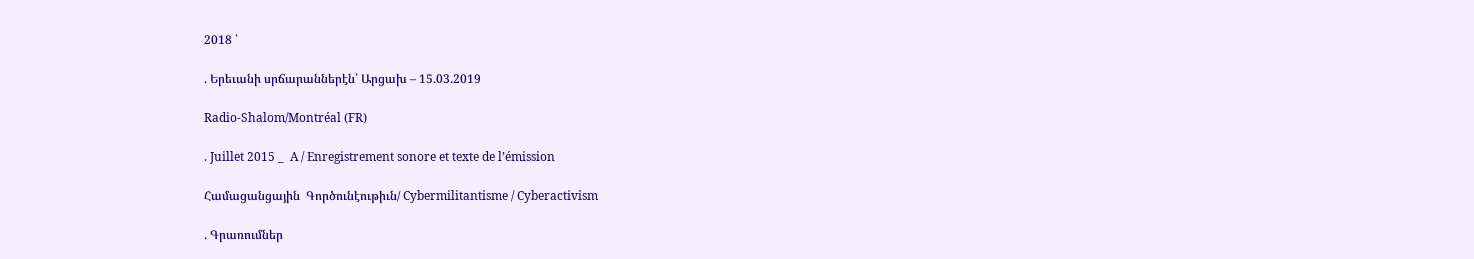2018 ՝

. Երեւանի սրճարաններէն՝ Արցախ – 15.03.2019

Radio-Shalom/Montréal (FR)

. Juillet 2015 _  A / Enregistrement sonore et texte de l’émission

Համացանցային  Գործունէութիւն/ Cybermilitantisme / Cyberactivism

. Գրառումներ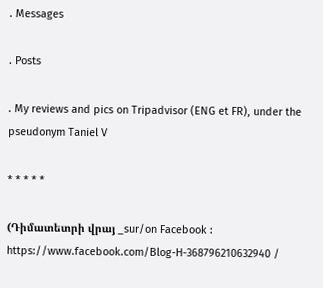. Messages

. Posts

. My reviews and pics on Tripadvisor (ENG et FR), under the pseudonym Taniel V

* * * * *

(Դիմատետրի վրայ _sur/on Facebook : https://www.facebook.com/Blog-H-368796210632940 /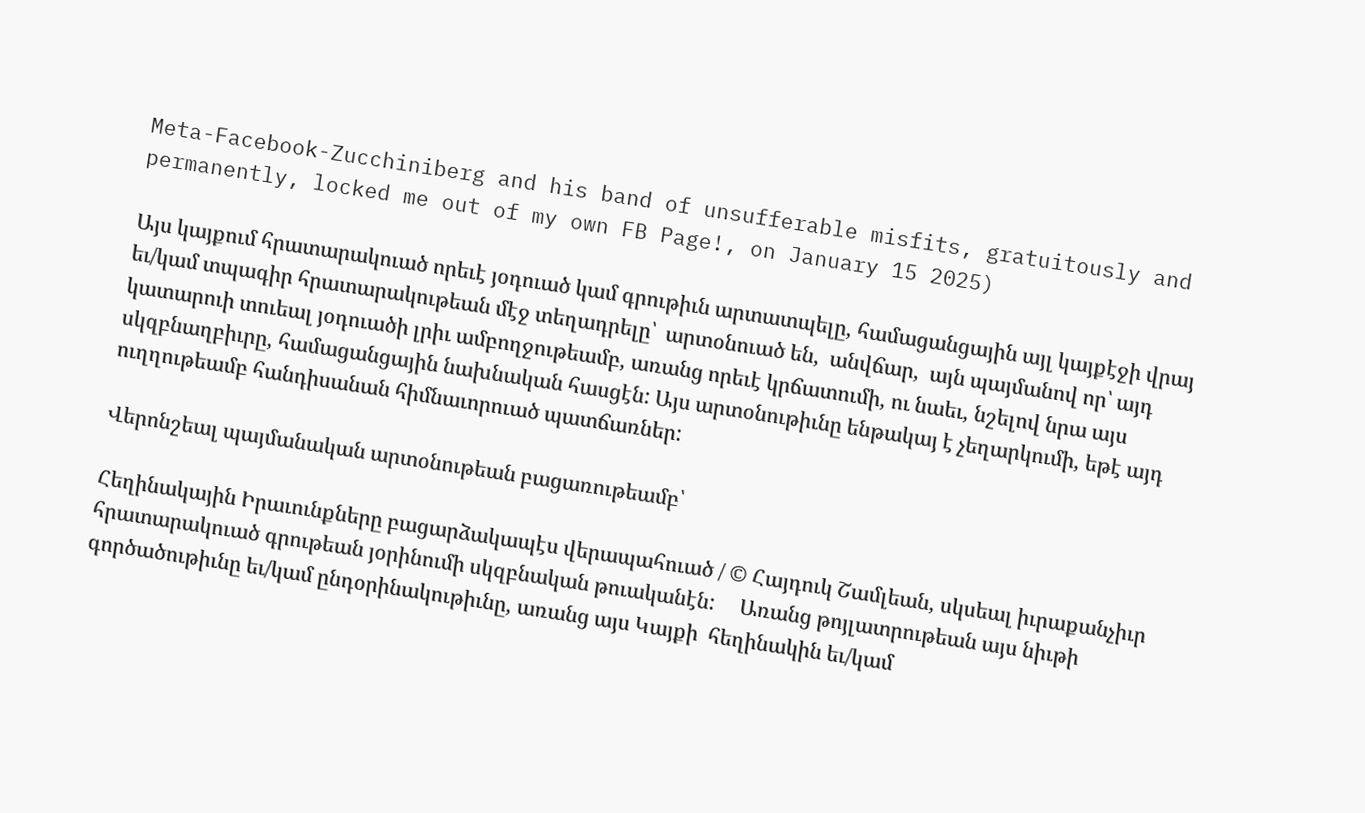Meta-Facebook-Zucchiniberg and his band of unsufferable misfits, gratuitously and permanently, locked me out of my own FB Page!, on January 15 2025)

Այս կայքում հրատարակուած որեւէ յօդուած կամ գրութիւն արտատպելը, համացանցային այլ կայքէջի վրայ եւ/կամ տպագիր հրատարակութեան մէջ տեղադրելը՝  արտօնուած են,  անվճար,  այն պայմանով որ՝ այդ կատարուի տուեալ յօդուածի լրիւ ամբողջութեամբ, առանց որեւէ կրճատումի, ու նաեւ, նշելով նրա այս սկզբնաղբիւրը, համացանցային նախնական հասցէն: Այս արտօնութիւնը ենթակայ է չեղարկումի, եթէ այդ ուղղութեամբ հանդիսանան հիմնաւորուած պատճառներ:

Վերոնշեալ պայմանական արտօնութեան բացառութեամբ՝

Հեղինակային Իրաւունքները բացարձակապէս վերապահուած / © Հայդուկ Շամլեան, սկսեալ իւրաքանչիւր հրատարակուած գրութեան յօրինումի սկզբնական թուականէն:     Առանց թոյլատրութեան այս նիւթի գործածութիւնը եւ/կամ ընդօրինակութիւնը, առանց այս Կայքի  հեղինակին եւ/կամ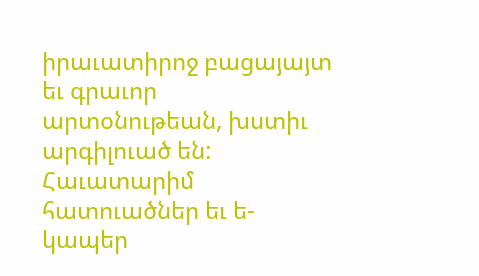իրաւատիրոջ բացայայտ եւ գրաւոր արտօնութեան, խստիւ արգիլուած են:     Հաւատարիմ հատուածներ եւ ե-կապեր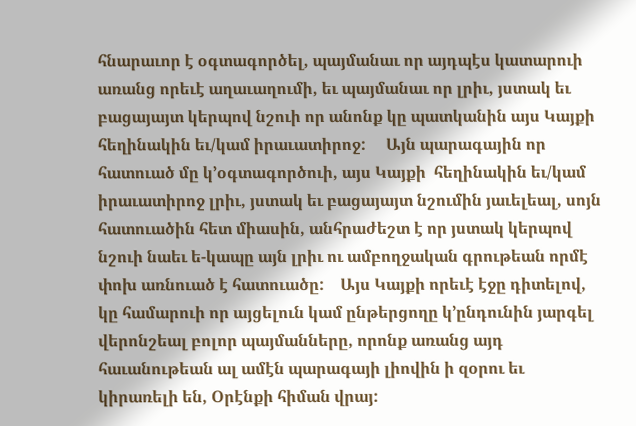հնարաւոր է օգտագործել, պայմանաւ որ այդպէս կատարուի առանց որեւէ աղաւաղումի, եւ պայմանաւ որ լրիւ, յստակ եւ բացայայտ կերպով նշուի որ անոնք կը պատկանին այս Կայքի  հեղինակին եւ/կամ իրաւատիրոջ:     Այն պարագային որ հատուած մը կ’օգտագործուի, այս Կայքի  հեղինակին եւ/կամ իրաւատիրոջ լրիւ, յստակ եւ բացայայտ նշումին յաւելեալ, սոյն հատուածին հետ միասին, անհրաժեշտ է որ յստակ կերպով նշուի նաեւ ե-կապը այն լրիւ ու ամբողջական գրութեան որմէ փոխ առնուած է հատուածը:    Այս Կայքի որեւէ էջը դիտելով, կը համարուի որ այցելուն կամ ընթերցողը կ’ընդունին յարգել վերոնշեալ բոլոր պայմանները, որոնք առանց այդ հաւանութեան ալ ամէն պարագայի լիովին ի զօրու եւ կիրառելի են, Օրէնքի հիման վրայ: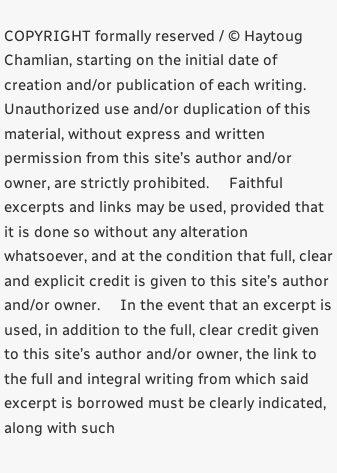COPYRIGHT formally reserved / © Haytoug Chamlian, starting on the initial date of creation and/or publication of each writing.     Unauthorized use and/or duplication of this material, without express and written permission from this site’s author and/or owner, are strictly prohibited.     Faithful excerpts and links may be used, provided that it is done so without any alteration whatsoever, and at the condition that full, clear and explicit credit is given to this site’s author and/or owner.     In the event that an excerpt is used, in addition to the full, clear credit given to this site’s author and/or owner, the link to the full and integral writing from which said excerpt is borrowed must be clearly indicated, along with such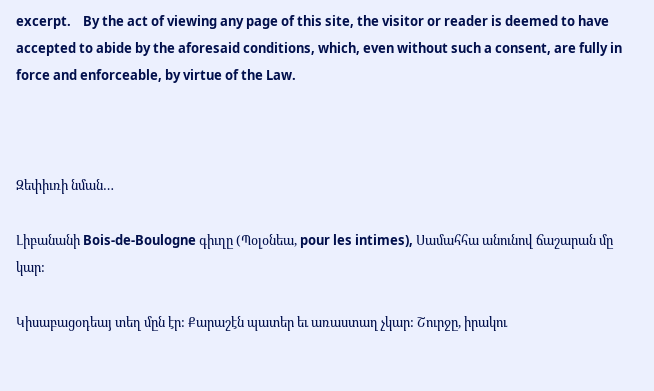excerpt.    By the act of viewing any page of this site, the visitor or reader is deemed to have accepted to abide by the aforesaid conditions, which, even without such a consent, are fully in force and enforceable, by virtue of the Law.



Զեփիւռի նման…

Լիբանանի Bois-de-Boulogne գիւղը (Պօլօնեա, pour les intimes), Սամահհա անունով ճաշարան մը կար:

Կիսաբացօդեայ տեղ մըն էր: Քարաշէն պատեր եւ առաստաղ չկար: Շուրջը, իրակու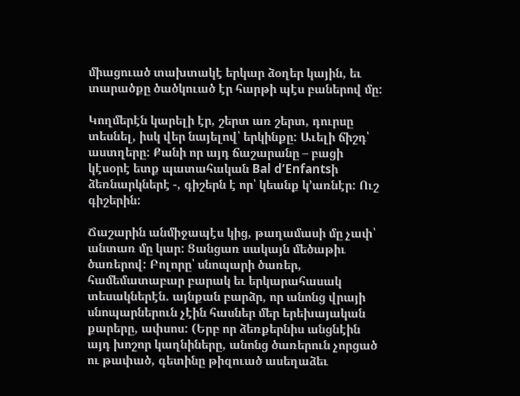միացուած տախտակէ երկար ձօղեր կային, եւ տարածքը ծածկուած էր հարթի պէս բաներով մը:

Կողմերէն կարելի էր, շերտ առ շերտ, դուրսը տեսնել, իսկ վեր նայելով՝ երկինքը: Աւելի ճիշդ՝ աստղերը: Քանի որ այդ ճաշարանը – բացի կէսօրէ ետք պատահական Bal d’Enfantsի ձեռնարկներէ -, գիշերն է որ՝ կեանք կ’առնէր: Ուշ գիշերին:

Ճաշարին անմիջապէս կից, թաղամասի մը չափ՝ անտառ մը կար: Ցանցառ սակայն մեծաթիւ ծառերով: Բոլորը՝ սնոպարի ծառեր, համեմատաբար բարակ եւ երկարահասակ տեսակներէն. այնքան բարձր, որ անոնց վրայի սնոպարներուն չէին հասներ մեր երեխայական քարերը, ափսոս: (Երբ որ ձեռքերնիս անցնէին այդ խոշոր կաղնիները, անոնց ծառերուն չորցած ու թափած, գետինը թիզուած ասեղաձեւ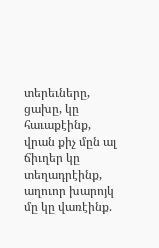տերեւները, ցախը, կը հաւաքէինք, վրան քիչ մըն ալ ճիւղեր կը տեղադրէինք, աղուոր խարոյկ մը կը վառէինք.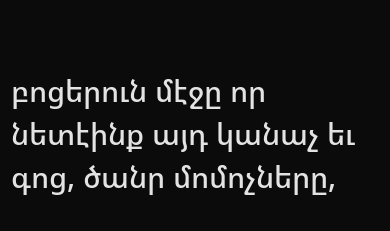բոցերուն մէջը որ նետէինք այդ կանաչ եւ գոց, ծանր մոմոչները,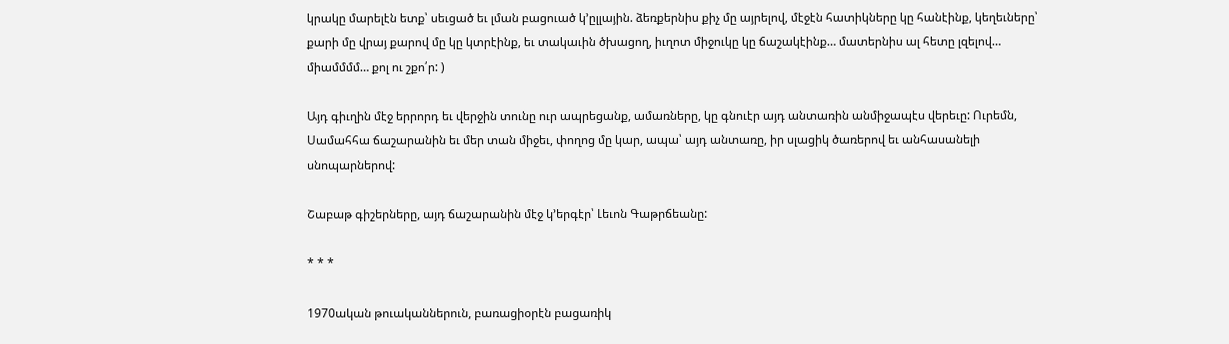կրակը մարելէն ետք՝ սեւցած եւ լման բացուած կ’ըլլային. ձեռքերնիս քիչ մը այրելով, մէջէն հատիկները կը հանէինք, կեղեւները՝ քարի մը վրայ քարով մը կը կտրէինք, եւ տակաւին ծխացող, իւղոտ միջուկը կը ճաշակէինք… մատերնիս ալ հետը լզելով… միամմմմ… քոլ ու շքո՛ր: )

Այդ գիւղին մէջ երրորդ եւ վերջին տունը ուր ապրեցանք, ամառները, կը գնուէր այդ անտառին անմիջապէս վերեւը: Ուրեմն, Սամահհա ճաշարանին եւ մեր տան միջեւ, փողոց մը կար, ապա՝ այդ անտառը, իր սլացիկ ծառերով եւ անհասանելի սնոպարներով:

Շաբաթ գիշերները, այդ ճաշարանին մէջ կ’երգէր՝ Լեւոն Գաթրճեանը:

* * *

1970ական թուականներուն, բառացիօրէն բացառիկ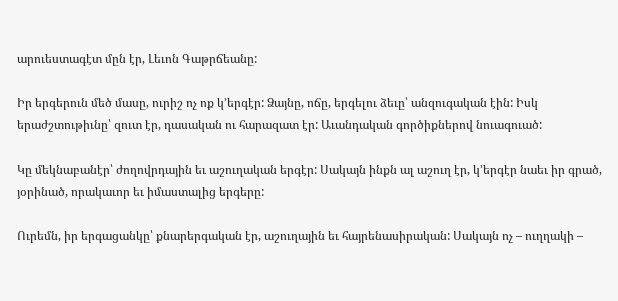արուեստագէտ մըն էր, Լեւոն Գաթրճեանը:

Իր երգերուն մեծ մասը, ուրիշ ոչ ոք կ’երգէր: Ձայնը, ոճը, երգելու ձեւը՝ անզուգական էին: Իսկ երաժշտութիւնը՝ զուտ էր, դասական ու հարազատ էր: Աւանդական գործիքներով նուագուած:

Կը մեկնաբանէր՝ ժողովրդային եւ աշուղական երգէր: Սակայն ինքն ալ աշուղ էր, կ’երգէր նաեւ իր գրած, յօրինած, որակաւոր եւ իմաստալից երգերը:

Ուրեմն, իր երգացանկը՝ քնարերգական էր, աշուղային եւ հայրենասիրական: Սակայն ոչ – ուղղակի –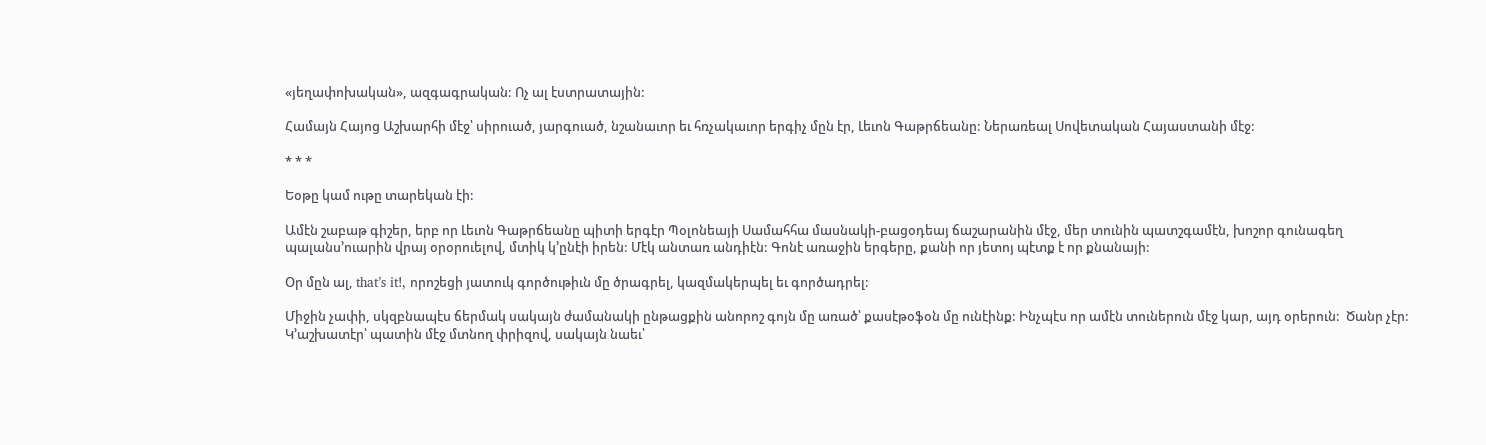«յեղափոխական», ազգագրական: Ոչ ալ էստրատային:

Համայն Հայոց Աշխարհի մէջ՝ սիրուած, յարգուած, նշանաւոր եւ հռչակաւոր երգիչ մըն էր, Լեւոն Գաթրճեանը: Ներառեալ Սովետական Հայաստանի մէջ:

* * *

Եօթը կամ ութը տարեկան էի:

Ամէն շաբաթ գիշեր, երբ որ Լեւոն Գաթրճեանը պիտի երգէր Պօլոնեայի Սամահհա մասնակի-բացօդեայ ճաշարանին մէջ, մեր տունին պատշգամէն, խոշոր գունագեղ պալանս’ուարին վրայ օրօրուելով, մտիկ կ’ընէի իրեն: Մէկ անտառ անդիէն: Գոնէ առաջին երգերը, քանի որ յետոյ պէտք է որ քնանայի:

Օր մըն ալ, that’s it!, որոշեցի յատուկ գործութիւն մը ծրագրել, կազմակերպել եւ գործադրել:

Միջին չափի, սկզբնապէս ճերմակ սակայն ժամանակի ընթացքին անորոշ գոյն մը առած՝ քասէթօֆօն մը ունէինք: Ինչպէս որ ամէն տուներուն մէջ կար, այդ օրերուն:  Ծանր չէր: Կ’աշխատէր՝ պատին մէջ մտնող փրիզով, սակայն նաեւ՝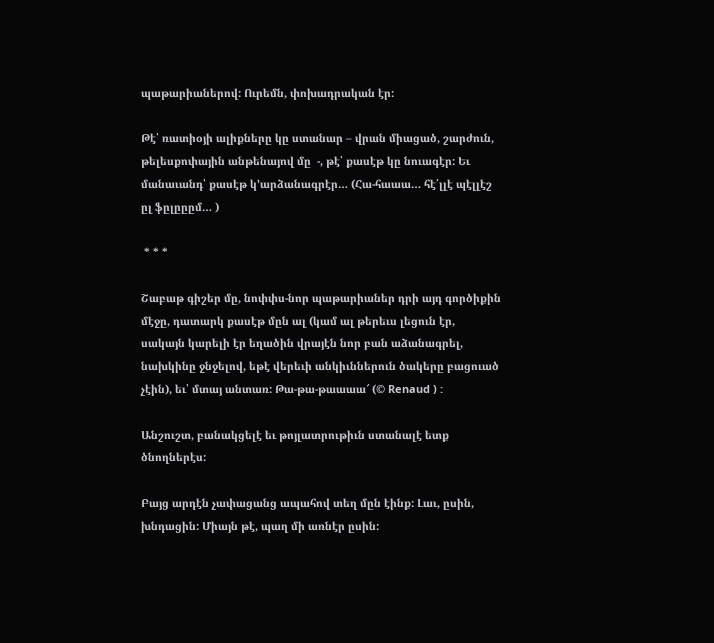պաթարիաներով: Ուրեմն, փոխադրական էր:

Թէ՝ ռատիօյի ալիքները կը ստանար – վրան միացած, շարժուն, թելեսքոփային անթենայով մը  -, թէ՝ քասէթ կը նուագէր: Եւ մանաւանդ՝ քասէթ կ’արձանագրէր… (Հա-հաաա… հէ՛լլէ պէլլէշ ըլ ֆըլըըըմ… )

 * * *

Շաբաթ գիշեր մը, նոփփս-նոր պաթարիաներ դրի այդ գործիքին մէջը, դատարկ քասէթ մըն ալ (կամ ալ թերեւս լեցուն էր, սակայն կարելի էր եղածին վրայէն նոր բան աձանագրել, նախկինը ջնջելով, եթէ վերեւի անկիւններուն ծակերը բացուած չէին), եւ՝ մտայ անտառ: Թա-թա-թաաաա՜ (© Renaud ) :

Անշուշտ, բանակցելէ եւ թոյլատրութիւն ստանալէ ետք ծնողներէս:

Բայց արդէն չափացանց ապահով տեղ մըն էինք: Լաւ, ըսին, խնդացին: Միայն թէ, պաղ մի առնէր ըսին: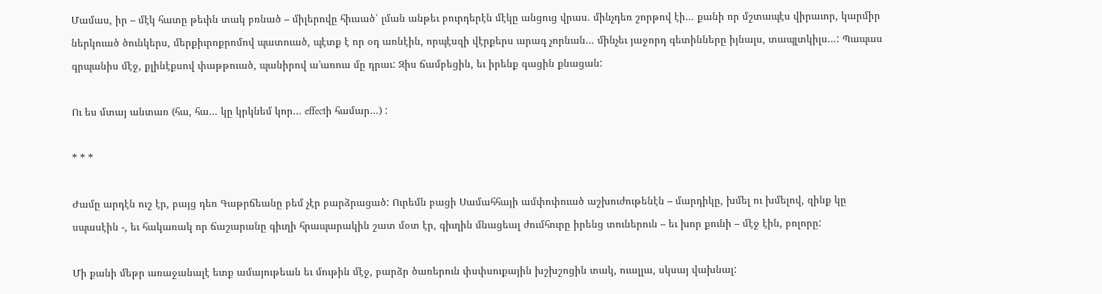Մամաս, իր – մէկ հատը թեւին տակ բռնած – միլերովը հիւսած՝ լման անթեւ բուրդերէն մէկը անցուց վրաս. մինչդեռ շորթով էի… քանի որ մշտապէս վիրաւոր, կարմիր ներկուած ծունկերս, մերքիւրոքրոմով պատուած, պէտք է որ օդ առնէին, որպէսզի վէրքերս արագ չորնան… մինչեւ յաջորդ գետինները իյնալս, տապլտկիլս…: Պապաս գրպանիս մէջ, քլինէքսով փաթթուած, պանիրով ա’առուս մը դրաւ: Զիս ճամբեցին, եւ իրենք գացին քնացան:

Ու ես մտայ անտառ (հա, հա… կը կրկնեմ կոր… effectի համար…) :

* * *

Ժամը արդէն ուշ էր, բայց դեռ Գաթրճեանը բեմ չէր բարձրացած: Ուրեմն բացի Սամահհայի ամփոփուած աշխուժութենէն – մարդիկը, խմել ու խմելով, զինք կը սպասէին -, եւ հակառակ որ ճաշարանը գիւղի հրապարակին շատ մօտ էր, գիւղին մնացեալ ժումհուրը իրենց տուներուն – եւ խոր քունի – մէջ էին, բոլորը:

Մի քանի մեթր առաջանալէ ետք ամայութեան եւ մութին մէջ, բարձր ծառերուն փսփսուքային խշխշոցին տակ, ուալլա, սկսայ վախնալ: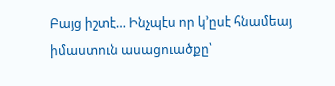Բայց իշտէ… Ինչպէս որ կ’ըսէ հնամեայ իմաստուն ասացուածքը՝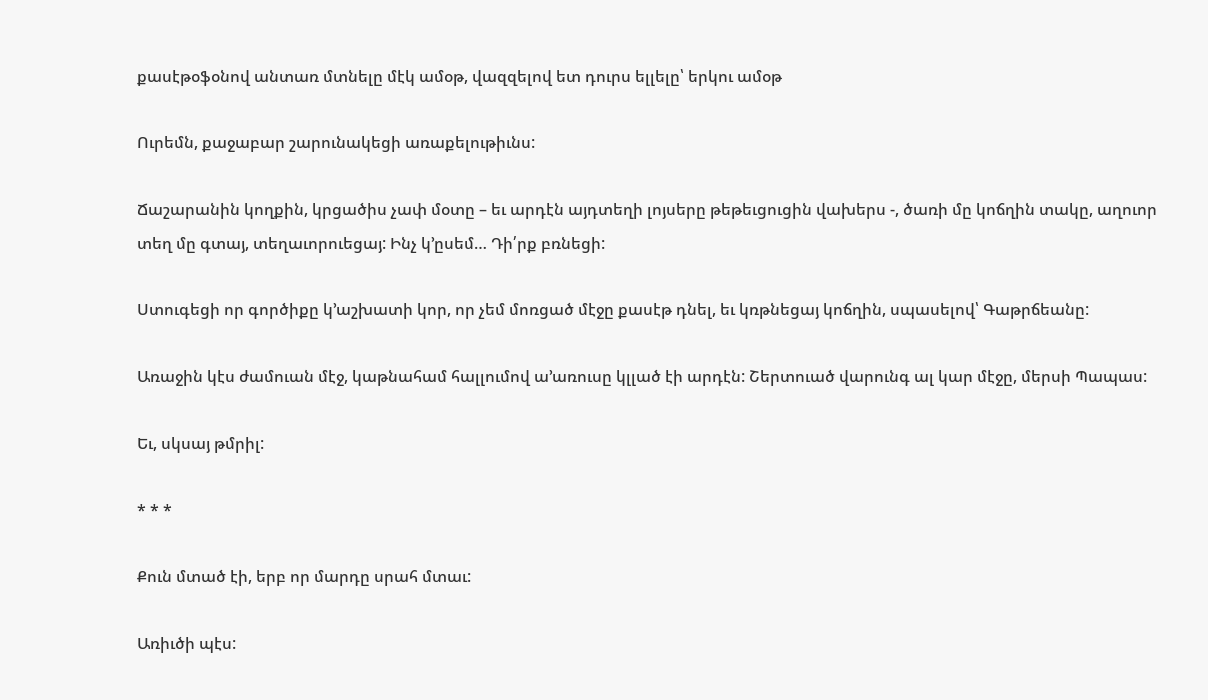քասէթօֆօնով անտառ մտնելը մէկ ամօթ, վազզելով ետ դուրս ելլելը՝ երկու ամօթ

Ուրեմն, քաջաբար շարունակեցի առաքելութիւնս:

Ճաշարանին կողքին, կրցածիս չափ մօտը – եւ արդէն այդտեղի լոյսերը թեթեւցուցին վախերս -, ծառի մը կոճղին տակը, աղուոր տեղ մը գտայ, տեղաւորուեցայ: Ինչ կ’ըսեմ… Դի՛րք բռնեցի:

Ստուգեցի որ գործիքը կ’աշխատի կոր, որ չեմ մոռցած մէջը քասէթ դնել, եւ կռթնեցայ կոճղին, սպասելով՝ Գաթրճեանը:

Առաջին կէս ժամուան մէջ, կաթնահամ հալլումով ա’առուսը կլլած էի արդէն: Շերտուած վարունգ ալ կար մէջը, մերսի Պապաս:

Եւ, սկսայ թմրիլ:

* * *

Քուն մտած էի, երբ որ մարդը սրահ մտաւ:

Առիւծի պէս: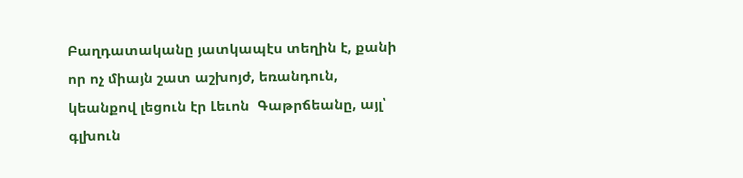Բաղդատականը յատկապէս տեղին է, քանի որ ոչ միայն շատ աշխոյժ, եռանդուն, կեանքով լեցուն էր Լեւոն  Գաթրճեանը, այլ՝ գլխուն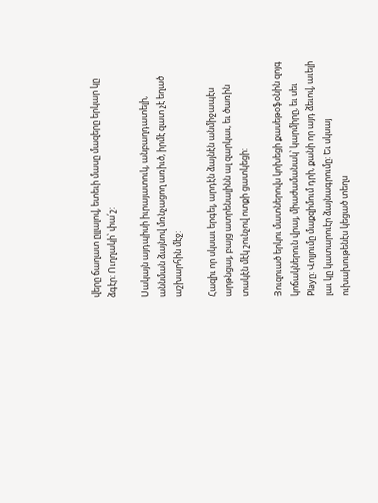վերը ճաղատ ըլլալով, ետեւի մասը մազերը երկար կը ձգէր: Ուղղակի՝ փա՛շ:

Սակայն այդպիսի իւրայատուկ, անբաղդատելի, աննման ձայնով մռնչացող առիւծ, իրմէ զատ չէ եղած աշխարհին մէջ:

Հազիւ որ սկսաւ երգել, արդէն ձայնէն անմիջապէս արթնցայ, բայց ատրենալինն ալ զարկաւ, եւ ծառին տակէն մէկ շունչով ոտքի ցատկեցի:

Յուզուած երկու մատներովս կոխեցի քասեթօֆօնին զոյգ կոճակներուն վրայ, միաժամանակ՝ կարմիրը, եւ սեւ Playը: Վոլյումը մաքզիմում դրի, քանի որ այդ ձեւով, աւելի լաւ կը կատարուէր ձայնագրումը: Եւ սկսայ ուխախութենէս կեցած տեղս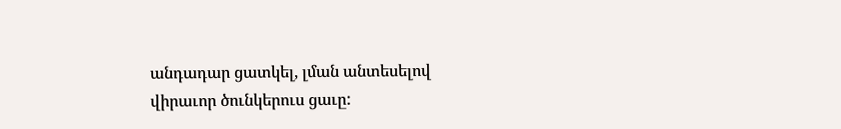անդադար ցատկել, լման անտեսելով վիրաւոր ծունկերուս ցաւը: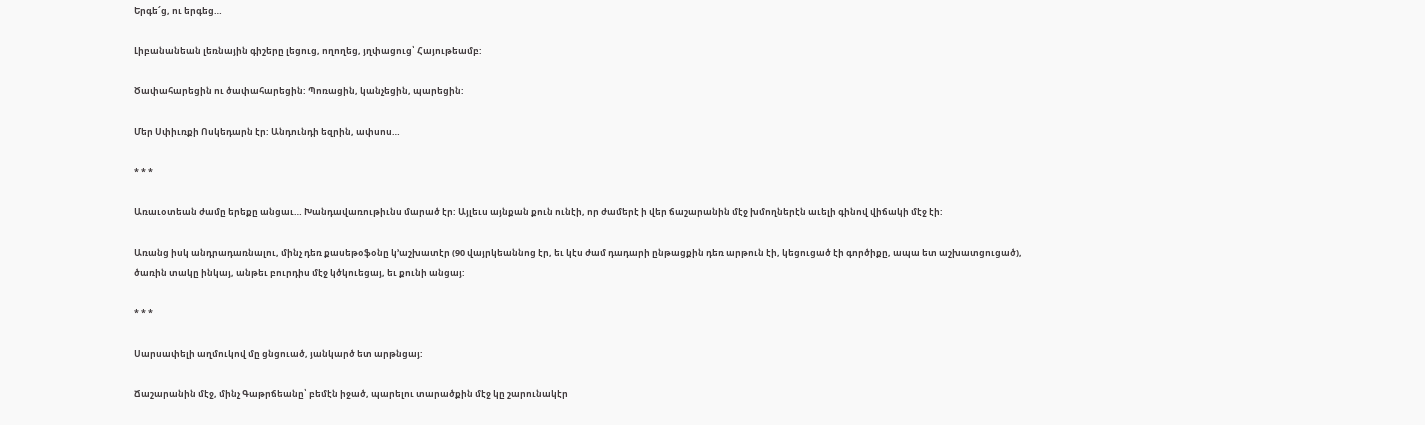Երգե՜ց, ու երգեց…

Լիբանանեան լեռնային գիշերը լեցուց, ողողեց, յղփացուց՝ Հայութեամբ:

Ծափահարեցին ու ծափահարեցին: Պոռացին, կանչեցին, պարեցին:

Մեր Սփիւռքի Ոսկեդարն էր: Անդունդի եզրին, ափսոս…

* * *

Առաւօտեան ժամը երեքը անցաւ… Խանդավառութիւնս մարած էր: Այլեւս այնքան քուն ունէի, որ ժամերէ ի վեր ճաշարանին մէջ խմողներէն աւելի գինով վիճակի մէջ էի:

Առանց իսկ անդրադառնալու, մինչ դեռ քասեթօֆօնը կ’աշխատէր (90 վայրկեաննոց էր, եւ կէս ժամ դադարի ընթացքին դեռ արթուն էի, կեցուցած էի գործիքը, ապա ետ աշխատցուցած), ծառին տակը ինկայ, անթեւ բուրդիս մէջ կծկուեցայ, եւ քունի անցայ:

* * *

Սարսափելի աղմուկով մը ցնցուած, յանկարծ ետ արթնցայ:

Ճաշարանին մէջ, մինչ Գաթրճեանը՝ բեմէն իջած, պարելու տարածքին մէջ կը շարունակէր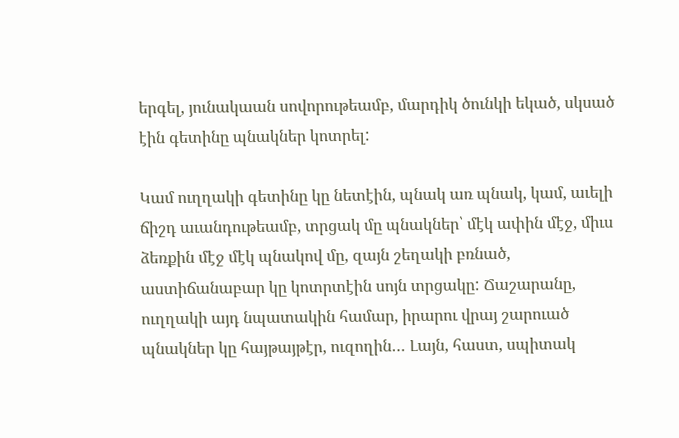երգել, յունակաան սովորութեամբ, մարդիկ ծունկի եկած, սկսած էին գետինը պնակներ կոտրել:

Կամ ուղղակի գետինը կը նետէին, պնակ առ պնակ, կամ, աւելի ճիշդ աւանդութեամբ, տրցակ մը պնակներ՝ մէկ ափին մէջ, միւս ձեռքին մէջ մէկ պնակով մը, զայն շեղակի բռնած, աստիճանաբար կը կոտրտէին սոյն տրցակը: Ճաշարանը, ուղղակի այդ նպատակին համար, իրարու վրայ շարուած պնակներ կը հայթայթէր, ուզողին… Լայն, հաստ, սպիտակ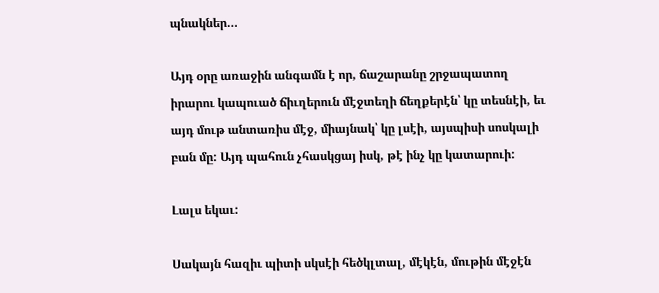պնակներ…

Այդ օրը առաջին անգամն է որ, ճաշարանը շրջապատող իրարու կապուած ճիւղերուն մէջտեղի ճեղքերէն՝ կը տեսնէի, եւ այդ մութ անտառիս մէջ, միայնակ՝ կը լսէի, այսպիսի սոսկալի բան մը: Այդ պահուն չհասկցայ իսկ, թէ ինչ կը կատարուի:

Լալս եկաւ:

Սակայն հազիւ պիտի սկսէի հեծկլտալ, մէկէն, մութին մէջէն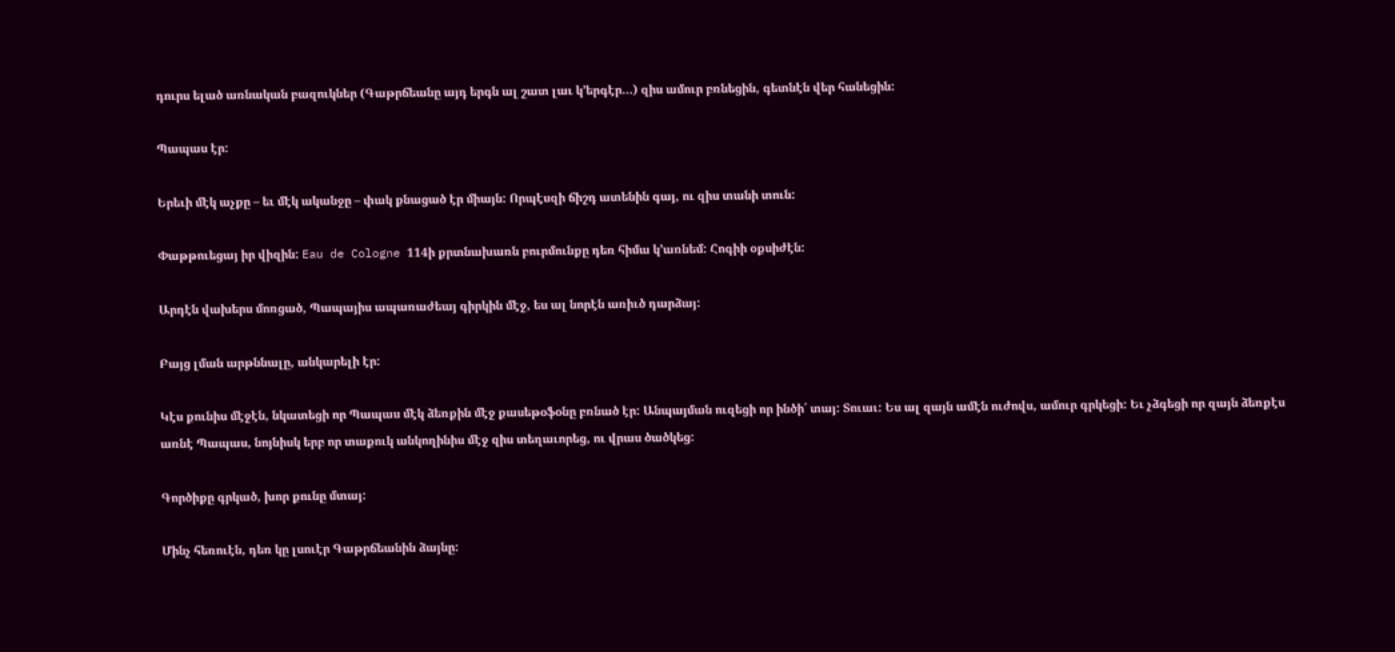դուրս ելած առնական բազուկներ (Գաթրճեանը այդ երգն ալ շատ լաւ կ’երգէր…) զիս ամուր բռնեցին, գետնէն վեր հանեցին:

Պապաս էր:

Երեւի մէկ աչքը – եւ մէկ ականջը – փակ քնացած էր միայն: Որպէսզի ճիշդ ատենին գայ, ու զիս տանի տուն:

Փաթթուեցայ իր վիզին: Eau de Cologne 114ի քրտնախառն բուրմունքը դեռ հիմա կ’առնեմ: Հոգիի օքսիժէն:

Արդէն վախերս մոռցած, Պապայիս ապառաժեայ գիրկին մէջ, ես ալ նորէն առիւծ դարձայ:

Բայց լման արթննալը, անկարելի էր:

Կէս քունիս մէջէն, նկատեցի որ Պապաս մէկ ձեռքին մէջ քասեթօֆօնը բռնած էր: Անպայման ուզեցի որ ինծի՛ տայ: Տուաւ: Ես ալ զայն ամէն ուժովս, ամուր գրկեցի: Եւ չձգեցի որ զայն ձեռքէս առնէ Պապաս, նոյնիսկ երբ որ տաքուկ անկողինիս մէջ զիս տեղաւորեց, ու վրաս ծածկեց:

Գործիքը գրկած, խոր քունը մտայ:

Մինչ հեռուէն, դեռ կը լսուէր Գաթրճեանին ձայնը: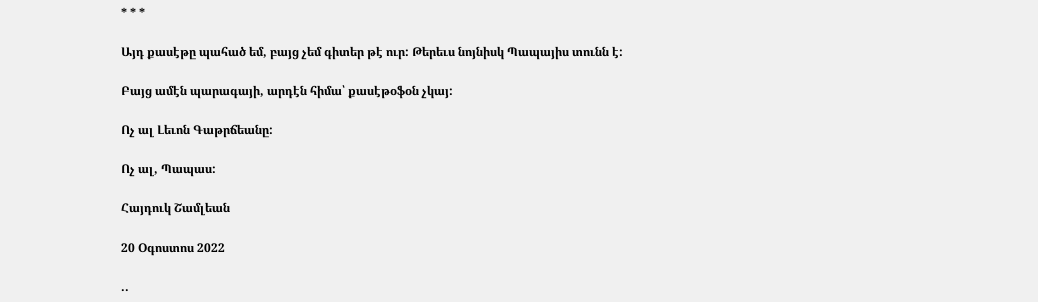* * *

Այդ քասէթը պահած եմ, բայց չեմ գիտեր թէ ուր: Թերեւս նոյնիսկ Պապայիս տունն է:

Բայց ամէն պարագայի, արդէն հիմա՝ քասէթօֆօն չկայ:

Ոչ ալ Լեւոն Գաթրճեանը:

Ոչ ալ, Պապաս:

Հայդուկ Շամլեան

20 Օգոստոս 2022

..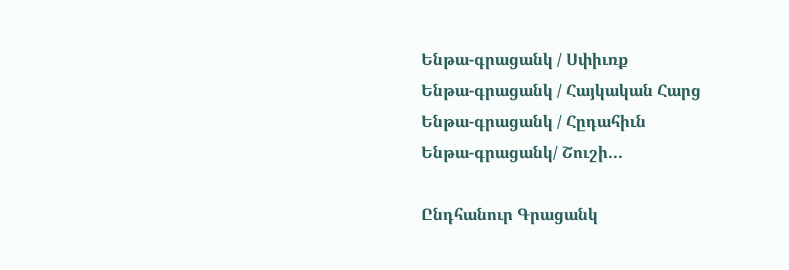Ենթա-գրացանկ / Սփիւռք
Ենթա-գրացանկ / Հայկական Հարց
Ենթա-գրացանկ / Հըդահիւն
Ենթա-գրացանկ/ Շուշի...

Ընդհանուր Գրացանկ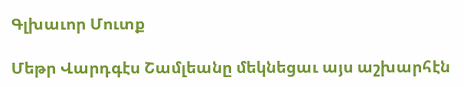Գլխաւոր Մուտք

Մեթր Վարդգէս Շամլեանը մեկնեցաւ այս աշխարհէն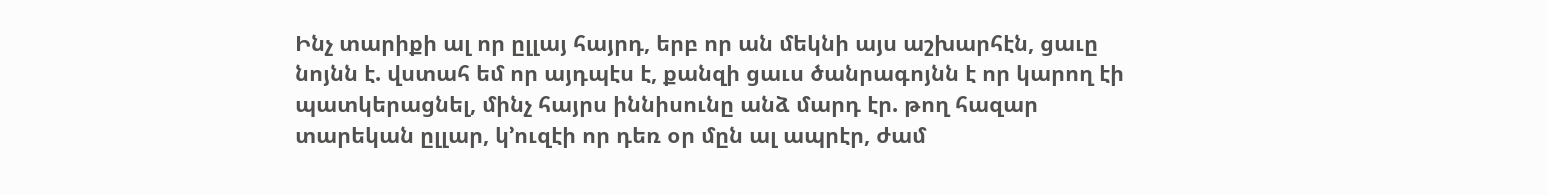Ինչ տարիքի ալ որ ըլլայ հայրդ, երբ որ ան մեկնի այս աշխարհէն, ցաւը նոյնն է. վստահ եմ որ այդպէս է, քանզի ցաւս ծանրագոյնն է որ կարող էի պատկերացնել, մինչ հայրս իննիսունը անձ մարդ էր. թող հազար տարեկան ըլլար, կ’ուզէի որ դեռ օր մըն ալ ապրէր, ժամ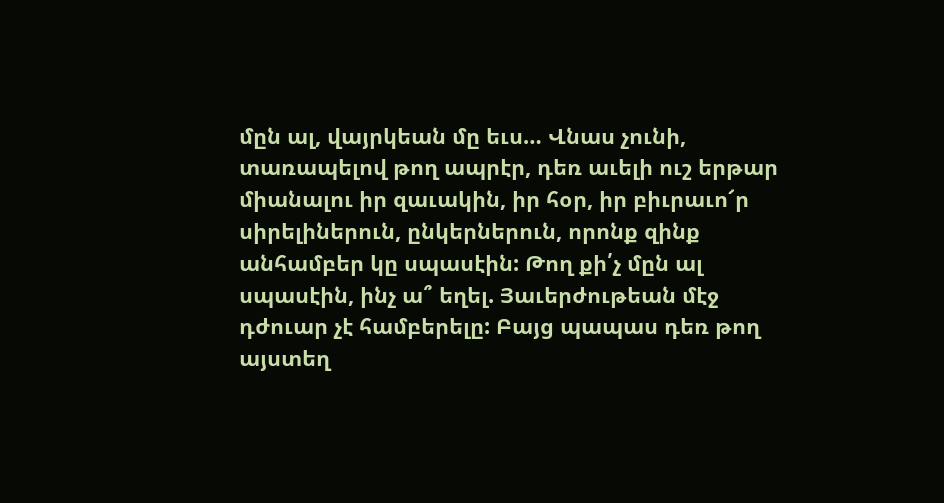մըն ալ, վայրկեան մը եւս… Վնաս չունի, տառապելով թող ապրէր, դեռ աւելի ուշ երթար միանալու իր զաւակին, իր հօր, իր բիւրաւո՜ր սիրելիներուն, ընկերներուն, որոնք զինք անհամբեր կը սպասէին: Թող քի՛չ մըն ալ սպասէին, ինչ ա՞ եղել. Յաւերժութեան մէջ դժուար չէ համբերելը: Բայց պապաս դեռ թող այստեղ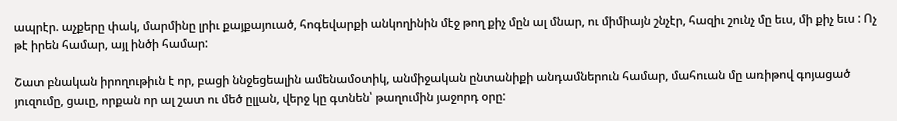ապրէր. աչքերը փակ, մարմինը լրիւ քայքայուած, հոգեվարքի անկողինին մէջ թող քիչ մըն ալ մնար, ու միմիայն շնչէր, հազիւ շունչ մը եւս, մի քիչ եւս : Ոչ թէ իրեն համար, այլ ինծի համար:

Շատ բնական իրողութիւն է որ, բացի ննջեցեալին ամենամօտիկ, անմիջական ընտանիքի անդամներուն համար, մահուան մը առիթով գոյացած յուզումը, ցաւը, որքան որ ալ շատ ու մեծ ըլլան, վերջ կը գտնեն՝ թաղումին յաջորդ օրը: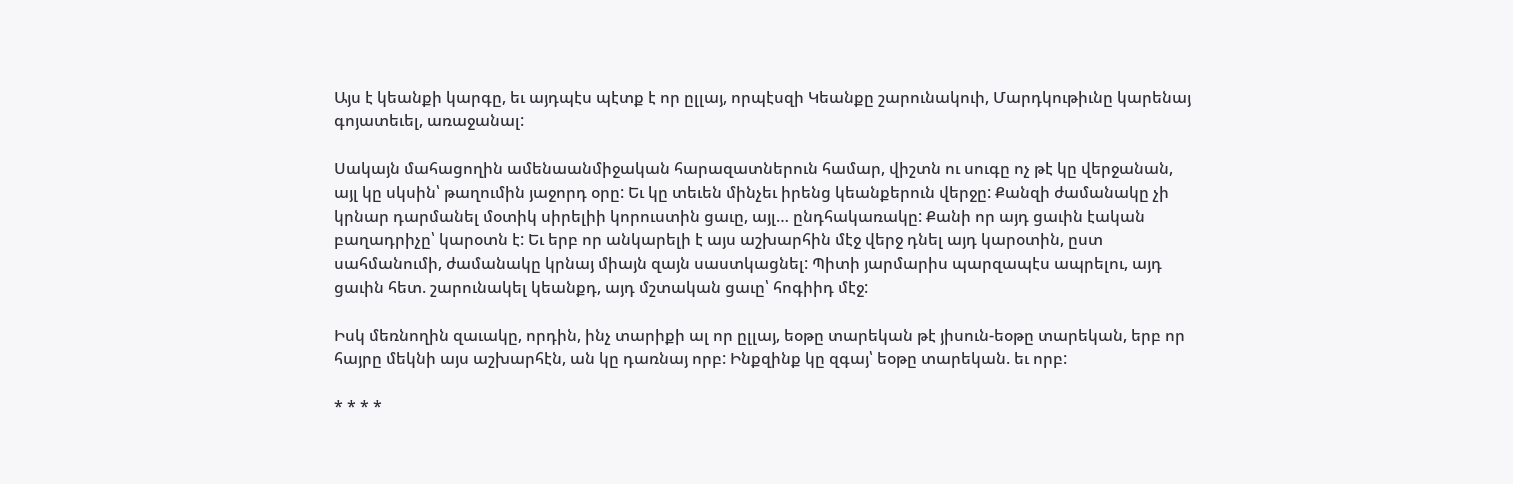Այս է կեանքի կարգը, եւ այդպէս պէտք է որ ըլլայ, որպէսզի Կեանքը շարունակուի, Մարդկութիւնը կարենայ գոյատեւել, առաջանալ:

Սակայն մահացողին ամենաանմիջական հարազատներուն համար, վիշտն ու սուգը ոչ թէ կը վերջանան, այլ կը սկսին՝ թաղումին յաջորդ օրը: Եւ կը տեւեն մինչեւ իրենց կեանքերուն վերջը: Քանզի ժամանակը չի կրնար դարմանել մօտիկ սիրելիի կորուստին ցաւը, այլ… ընդհակառակը: Քանի որ այդ ցաւին էական բաղադրիչը՝ կարօտն է: Եւ երբ որ անկարելի է այս աշխարհին մէջ վերջ դնել այդ կարօտին, ըստ սահմանումի, ժամանակը կրնայ միայն զայն սաստկացնել: Պիտի յարմարիս պարզապէս ապրելու, այդ ցաւին հետ. շարունակել կեանքդ, այդ մշտական ցաւը՝ հոգիիդ մէջ:

Իսկ մեռնողին զաւակը, որդին, ինչ տարիքի ալ որ ըլլայ, եօթը տարեկան թէ յիսուն-եօթը տարեկան, երբ որ հայրը մեկնի այս աշխարհէն, ան կը դառնայ որբ: Ինքզինք կը զգայ՝ եօթը տարեկան. եւ որբ:

* * * *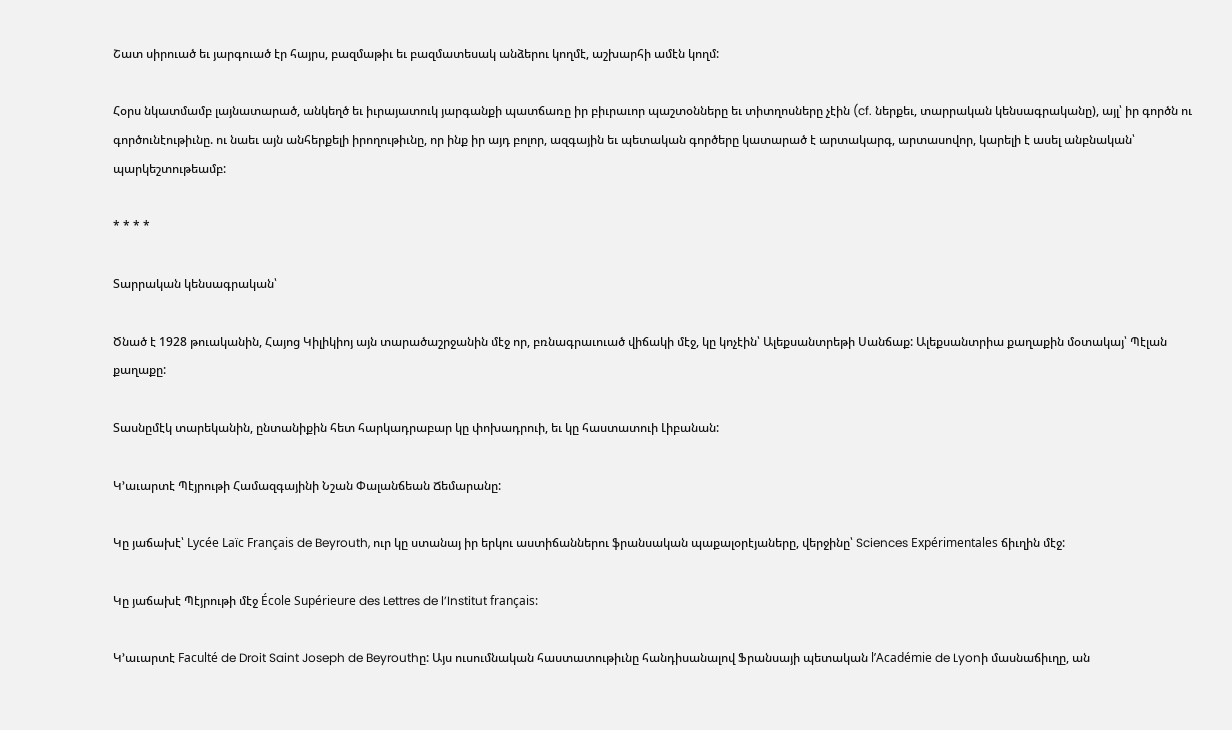Շատ սիրուած եւ յարգուած էր հայրս, բազմաթիւ եւ բազմատեսակ անձերու կողմէ, աշխարհի ամէն կողմ:

Հօրս նկատմամբ լայնատարած, անկեղծ եւ իւրայատուկ յարգանքի պատճառը իր բիւրաւոր պաշտօնները եւ տիտղոսները չէին (cf. ներքեւ, տարրական կենսագրականը), այլ՝ իր գործն ու գործունէութիւնը. ու նաեւ այն անհերքելի իրողութիւնը, որ ինք իր այդ բոլոր, ազգային եւ պետական գործերը կատարած է արտակարգ, արտասովոր, կարելի է ասել անբնական՝ պարկեշտութեամբ:

* * * *

Տարրական կենսագրական՝

Ծնած է 1928 թուականին, Հայոց Կիլիկիոյ այն տարածաշրջանին մէջ որ, բռնագրաւուած վիճակի մէջ, կը կոչէին՝ Ալեքսանտրեթի Սանճաք: Ալեքսանտրիա քաղաքին մօտակայ՝ Պէլան քաղաքը:

Տասնըմէկ տարեկանին, ընտանիքին հետ հարկադրաբար կը փոխադրուի, եւ կը հաստատուի Լիբանան:

Կ’աւարտէ Պէյրութի Համազգայինի Նշան Փալանճեան Ճեմարանը:

Կը յաճախէ՝ Lycée Laïc Français de Beyrouth, ուր կը ստանայ իր երկու աստիճաններու ֆրանսական պաքալօրէյաները, վերջինը՝ Sciences Expérimentales ճիւղին մէջ:

Կը յաճախէ Պէյրութի մէջ École Supérieure des Lettres de l’Institut français:

Կ’աւարտէ Faculté de Droit Saint Joseph de Beyrouthը: Այս ուսումնական հաստատութիւնը հանդիսանալով Ֆրանսայի պետական l’Académie de Lyonի մասնաճիւղը, ան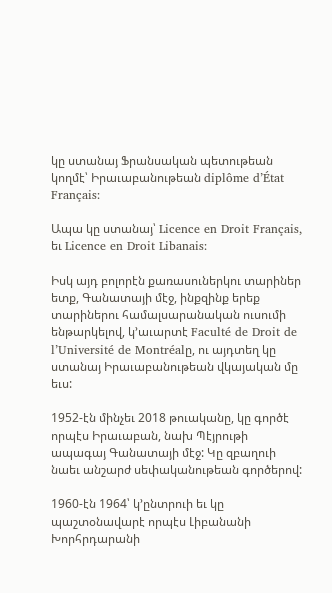կը ստանայ Ֆրանսական պետութեան կողմէ՝ Իրաւաբանութեան diplôme d’État Français:

Ապա կը ստանայ՝ Licence en Droit Français, եւ Licence en Droit Libanais:

Իսկ այդ բոլորէն քառասուներկու տարիներ ետք, Գանատայի մէջ, ինքզինք երեք տարիներու համալսարանական ուսումի ենթարկելով, կ’աւարտէ Faculté de Droit de l’Université de Montréalը, ու այդտեղ կը ստանայ Իրաւաբանութեան վկայական մը եւս:

1952-էն մինչեւ 2018 թուականը, կը գործէ որպէս Իրաւաբան, նախ Պէյրութի ապագայ Գանատայի մէջ: Կը զբաղուի նաեւ անշարժ սեփականութեան գործերով:

1960-էն 1964՝ կ’ընտրուի եւ կը պաշտօնավարէ որպէս Լիբանանի Խորհրդարանի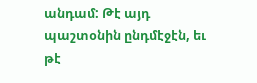անդամ: Թէ այդ պաշտօնին ընդմէջէն, եւ թէ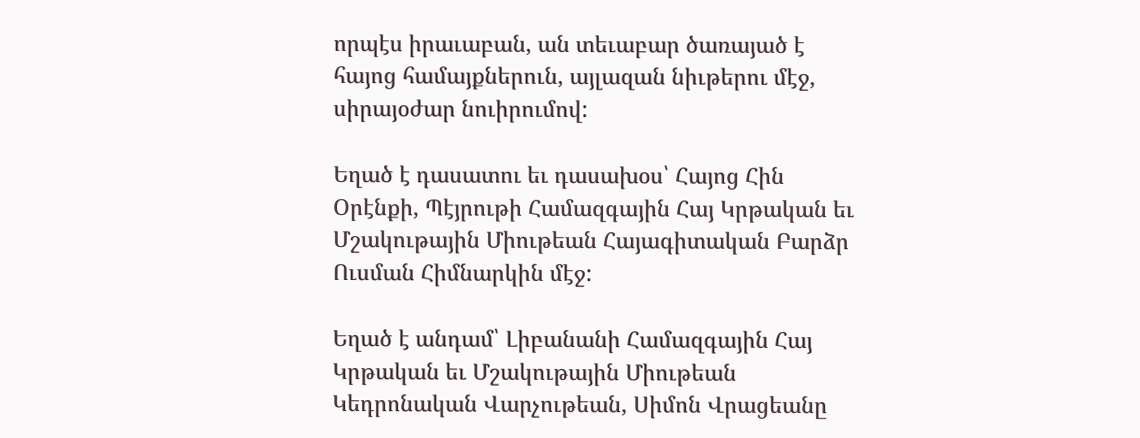որպէս իրաւաբան, ան տեւաբար ծառայած է հայոց համայքներուն, այլազան նիւթերու մէջ, սիրայօժար նուիրումով:

Եղած է դասատու եւ դասախօս՝ Հայոց Հին Օրէնքի, Պէյրութի Համազգային Հայ Կրթական եւ Մշակութային Միութեան Հայագիտական Բարձր Ուսման Հիմնարկին մէջ:

Եղած է անդամ՝ Լիբանանի Համազգային Հայ Կրթական եւ Մշակութային Միութեան Կեդրոնական Վարչութեան, Սիմոն Վրացեանը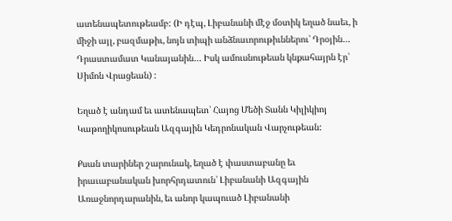ատենապետութեամբ: (Ի դէպ, Լիբանանի մէջ մօտիկ եղած նաեւ, ի միջի այլ, բազմաթիւ, նոյն տիպի անձնաւորութիւններու՝ Դրօյին… Դրաստամատ Կանայանին… Իսկ ամուսնութեան կնքահայրն էր՝ Սիմոն Վրացեան) :

Եղած է անդամ եւ ատենապետ՝ Հայոց Մեծի Տանն Կիլիկիոյ Կաթողիկոսութեան Ազգային Կեդրոնական Վարչութեան:

Քսան տարիներ շարունակ, եղած է փաստաբանը եւ իրաւաբանական խորհրդատուն՝ Լիբանանի Ազգային Առաջնորդարանին, եւ անոր կապուած Լիբանանի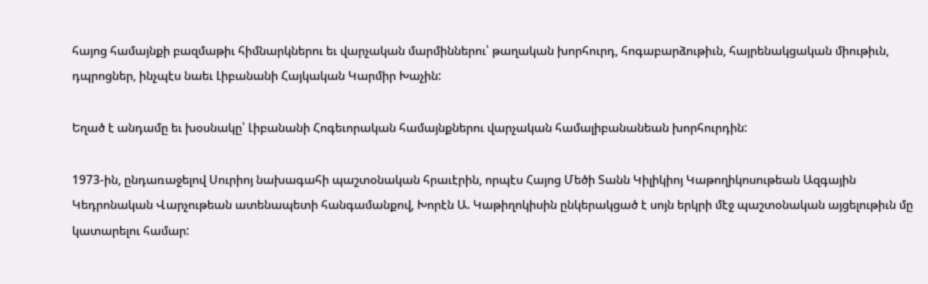հայոց համայնքի բազմաթիւ հիմնարկներու եւ վարչական մարմիններու՝ թաղական խորհուրդ, հոգաբարձութիւն, հայրենակցական միութիւն, դպրոցներ, ինչպէս նաեւ Լիբանանի Հայկական Կարմիր Խաչին:

Եղած է անդամը եւ խօսնակը՝ Լիբանանի Հոգեւորական համայնքներու վարչական համալիբանանեան խորհուրդին:

1973-ին, ընդառաջելով Սուրիոյ նախագահի պաշտօնական հրաւէրին, որպէս Հայոց Մեծի Տանն Կիլիկիոյ Կաթողիկոսութեան Ազգային Կեդրոնական Վարչութեան ատենապետի հանգամանքով, Խորէն Ա. Կաթիղոկիսին ընկերակցած է սոյն երկրի մէջ պաշտօնական այցելութիւն մը կատարելու համար: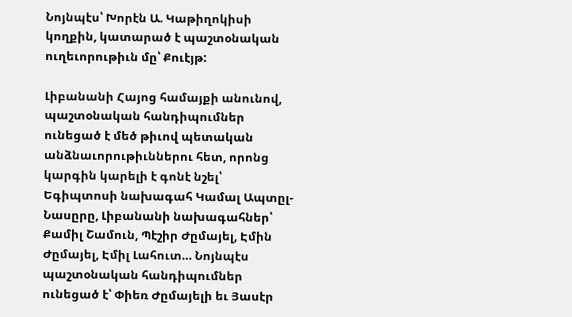Նոյնպէս՝ Խորէն Ա. Կաթիղոկիսի կողքին, կատարած է պաշտօնական ուղեւորութիւն մը՝ Քուէյթ:

Լիբանանի Հայոց համայքի անունով, պաշտօնական հանդիպումներ ունեցած է մեծ թիւով պետական անձնաւորութիւններու հետ, որոնց կարգին կարելի է գոնէ նշել՝ Եգիպտոսի նախագահ Կամալ Ապտըլ-Նասըրը, Լիբանանի նախագահներ՝ Քամիլ Շամուն, Պէշիր Ժըմայել, Էմին Ժըմայել, Էմիլ Լահուտ… Նոյնպէս պաշտօնական հանդիպումներ ունեցած է՝ Փիեռ Ժըմայելի եւ Յասէր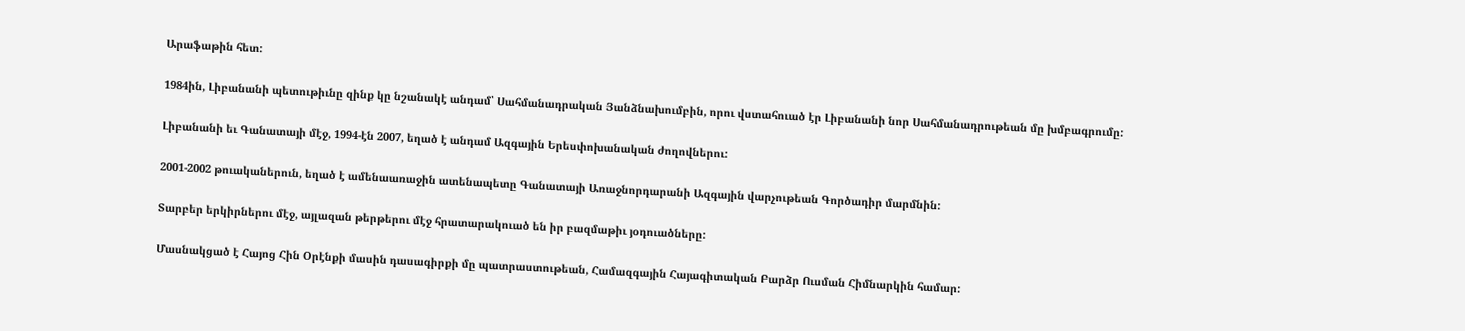Արաֆաթին հետ:

1984ին, Լիբանանի պետութիւնը զինք կը նշանակէ անդամ՝ Սահմանադրական Յանձնախումբին, որու վստահուած էր Լիբանանի նոր Սահմանադրութեան մը խմբագրումը:

Լիբանանի եւ Գանատայի մէջ, 1994-էն 2007, եղած է անդամ Ազգային Երեսփոխանական ժողովներու:

2001-2002 թուականերուն, եղած է ամենաառաջին ատենապետը Գանատայի Առաջնորդարանի Ազգային վարչութեան Գործադիր մարմնին:

Տարբեր երկիրներու մէջ, այլազան թերթերու մէջ հրատարակուած են իր բազմաթիւ յօդուածները:

Մասնակցած է Հայոց Հին Օրէնքի մասին դասագիրքի մը պատրաստութեան, Համազգային Հայագիտական Բարձր Ուսման Հիմնարկին համար: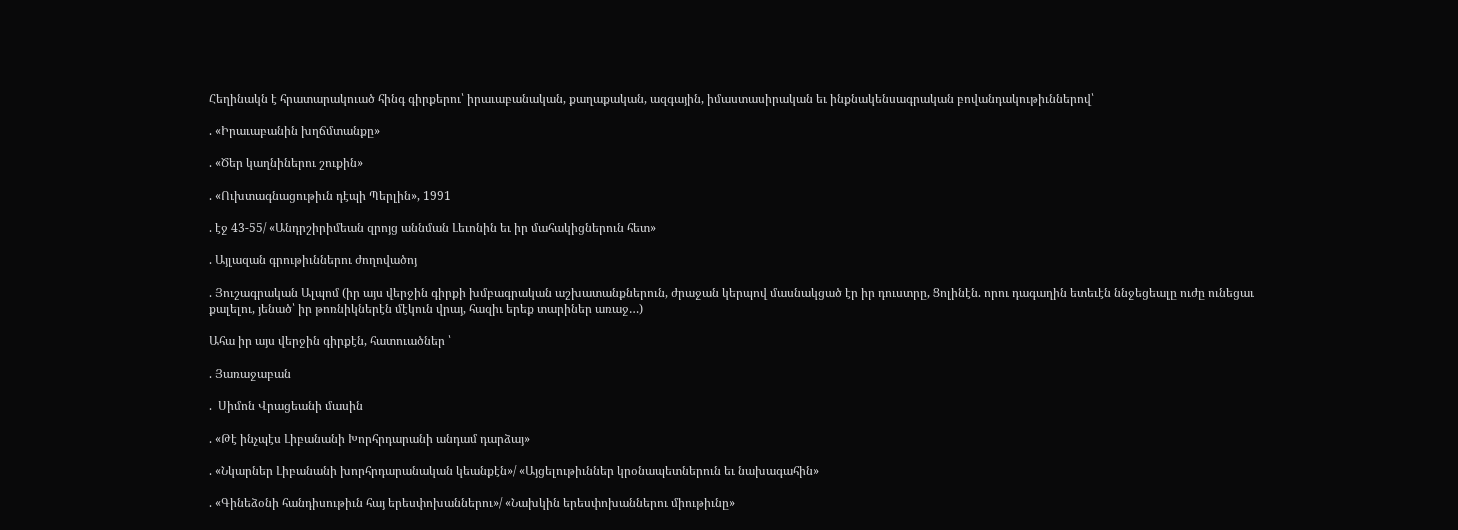Հեղինակն է հրատարակուած հինգ գիրքերու՝ իրաւաբանական, քաղաքական, ազգային, իմաստասիրական եւ ինքնակենսագրական բովանդակութիւններով՝

. «Իրաւաբանին խղճմտանքը»

. «Ծեր կաղնիներու շուքին»

. «Ուխտագնացութիւն դէպի Պերլին», 1991

. էջ 43-55/ «Անդրշիրիմեան զրոյց աննման Լեւոնին եւ իր մահակիցներուն հետ»

. Այլազան գրութիւններու ժողովածոյ

. Յուշագրական Ալպոմ (իր այս վերջին գիրքի խմբագրական աշխատանքներուն, ժրաջան կերպով մասնակցած էր իր դուստրը, Ցոլինէն. որու դագաղին ետեւէն ննջեցեալը ուժը ունեցաւ քալելու, յենած՝ իր թոռնիկներէն մէկուն վրայ, հազիւ երեք տարիներ առաջ…)

Ահա իր այս վերջին գիրքէն, հատուածներ ՝

. Յառաջաբան

.  Սիմոն Վրացեանի մասին

. «Թէ ինչպէս Լիբանանի Խորհրդարանի անդամ դարձայ»

. «Նկարներ Լիբանանի խորհրդարանական կեանքէն»/ «Այցելութիւններ կրօնապետներուն եւ նախագահին»

. «Գինեձօնի հանդիսութիւն հայ երեսփոխաններու»/ «Նախկին երեսփոխաններու միութիւնը»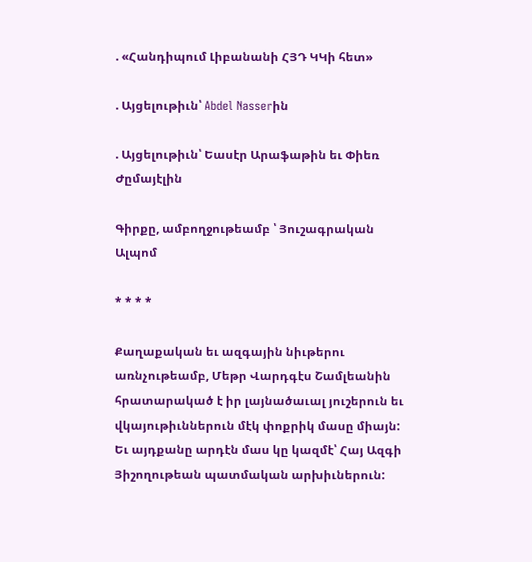. «Հանդիպում Լիբանանի ՀՅԴ ԿԿի հետ»

. Այցելութիւն՝ Abdel Nasserին

. Այցելութիւն՝ Եասէր Արաֆաթին եւ Փիեռ Ժըմայէլին

Գիրքը, ամբողջութեամբ ՝ Յուշագրական Ալպոմ

* * * *

Քաղաքական եւ ազգային նիւթերու առնչութեամբ, Մեթր Վարդգէս Շամլեանին հրատարակած է իր լայնածաւալ յուշերուն եւ վկայութիւններուն մէկ փոքրիկ մասը միայն: Եւ այդքանը արդէն մաս կը կազմէ՝ Հայ Ազգի Յիշողութեան պատմական արխիւներուն: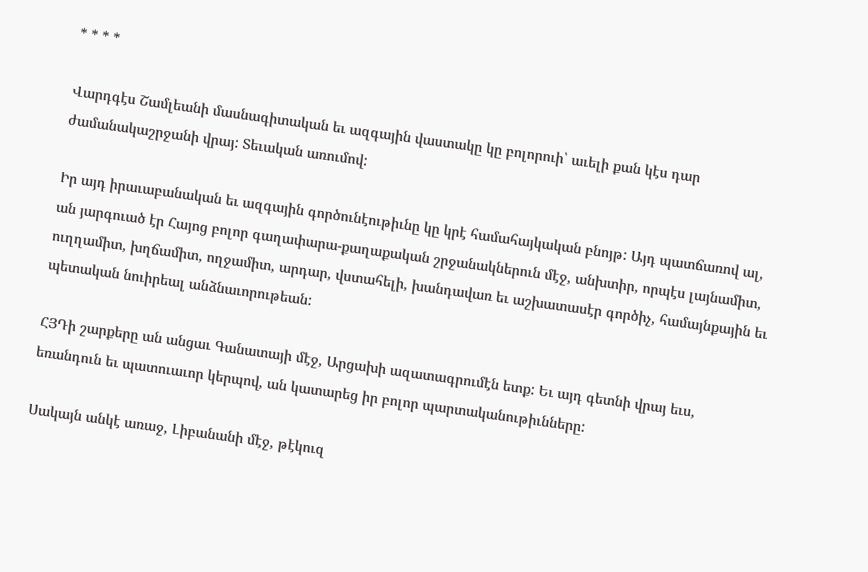* * * *

Վարդգէս Շամլեանի մասնագիտական եւ ազգային վաստակը կը բոլորուի՝ աւելի քան կէս դար ժամանակաշրջանի վրայ: Տեւական առումով:

Իր այդ իրաւաբանական եւ ազգային գործունէութիւնը կը կրէ համահայկական բնոյթ: Այդ պատճառով ալ, ան յարգուած էր Հայոց բոլոր գաղափարա-քաղաքական շրջանակներուն մէջ, անխտիր, որպէս լայնամիտ, ուղղամիտ, խղճամիտ, ողջամիտ, արդար, վստահելի, խանդավառ եւ աշխատասէր գործիչ, համայնքային եւ պետական նուիրեալ անձնաւորութեան:

ՀՅԴի շարքերը ան անցաւ Գանատայի մէջ, Արցախի ազատագրումէն ետք: Եւ այդ գետնի վրայ եւս, եռանդուն եւ պատուաւոր կերպով, ան կատարեց իր բոլոր պարտականութիւնները:

Սակայն անկէ առաջ, Լիբանանի մէջ, թէկուզ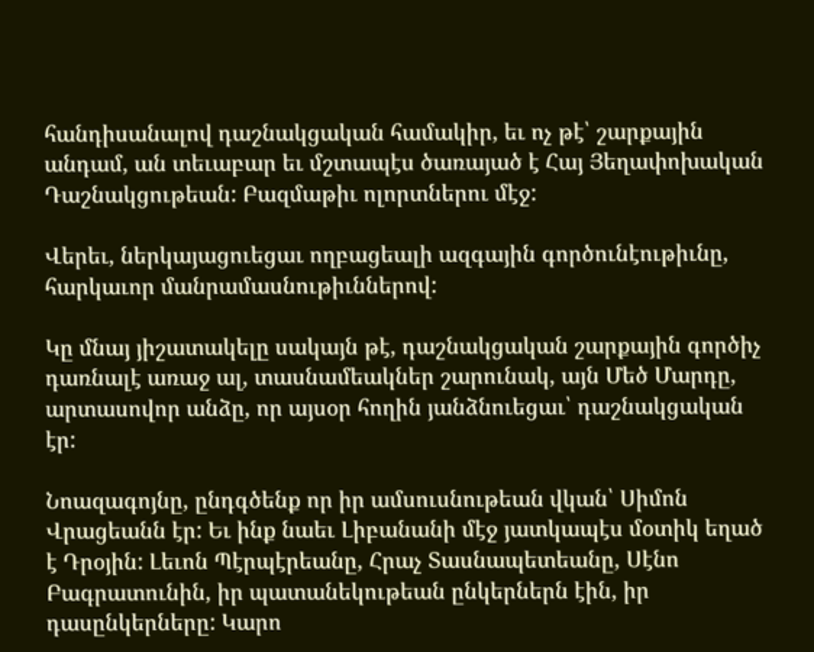հանդիսանալով դաշնակցական համակիր, եւ ոչ թէ՝ շարքային անդամ, ան տեւաբար եւ մշտապէս ծառայած է Հայ Յեղափոխական Դաշնակցութեան: Բազմաթիւ ոլորտներու մէջ:

Վերեւ, ներկայացուեցաւ ողբացեալի ազգային գործունէութիւնը, հարկաւոր մանրամասնութիւններով:

Կը մնայ յիշատակելը սակայն թէ, դաշնակցական շարքային գործիչ դառնալէ առաջ ալ, տասնամեակներ շարունակ, այն Մեծ Մարդը, արտասովոր անձը, որ այսօր հողին յանձնուեցաւ՝ դաշնակցական էր:

Նոազագոյնը, ընդգծենք որ իր ամսուսնութեան վկան՝ Սիմոն Վրացեանն էր: Եւ ինք նաեւ Լիբանանի մէջ յատկապէս մօտիկ եղած է Դրօյին: Լեւոն Պէրպէրեանը, Հրաչ Տասնապետեանը, Սէնո Բագրատունին, իր պատանեկութեան ընկերներն էին, իր դասընկերները: Կարո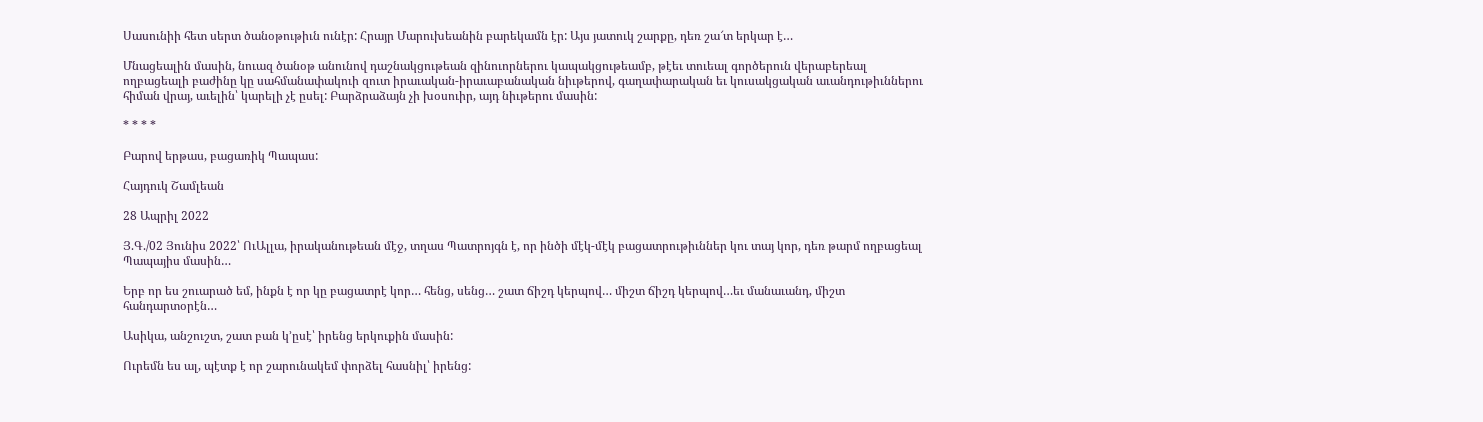Սասունիի հետ սերտ ծանօթութիւն ունէր: Հրայր Մարուխեանին բարեկամն էր: Այս յատուկ շարքը, դեռ շա՜տ երկար է…

Մնացեալին մասին, նուազ ծանօթ անունով դաշնակցութեան զինուորներու կապակցութեամբ, թէեւ տուեալ գործերուն վերաբերեալ ողբացեալի բաժինը կը սահմանափակուի զուտ իրաւական-իրաւաբանական նիւթերով, գաղափարական եւ կուսակցական աւանդութիւններու հիման վրայ, աւելին՝ կարելի չէ ըսել: Բարձրաձայն չի խօսուիր, այդ նիւթերու մասին:

* * * *

Բարով երթաս, բացառիկ Պապաս:

Հայդուկ Շամլեան

28 Ապրիլ 2022

Յ.Գ./02 Յունիս 2022՝ ՈւԱլլա, իրականութեան մէջ, տղաս Պատրոյգն է, որ ինծի մէկ-մէկ բացատրութիւններ կու տայ կոր, դեռ թարմ ողբացեալ Պապայիս մասին…

Երբ որ ես շուարած եմ, ինքն է որ կը բացատրէ կոր… հենց, սենց… շատ ճիշդ կերպով… միշտ ճիշդ կերպով…եւ մանաւանդ, միշտ հանդարտօրէն…

Ասիկա, անշուշտ, շատ բան կ’ըսէ՝ իրենց երկուքին մասին:

Ուրեմն ես ալ, պէտք է որ շարունակեմ փորձել հասնիլ՝ իրենց: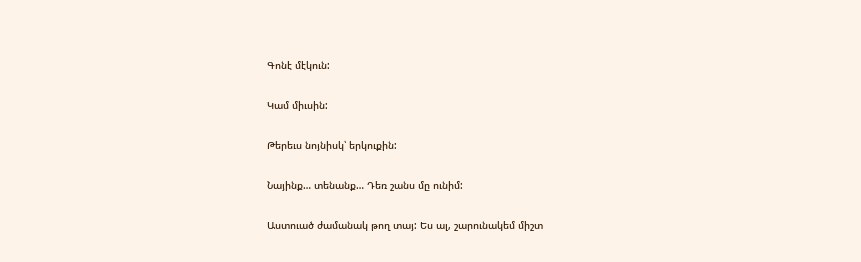Գոնէ մէկուն:

Կամ միւսին:

Թերեւս նոյնիսկ՝ երկուքին:

Նայինք… տենանք… Դեռ շանս մը ունիմ:

Աստուած ժամանակ թող տայ: Ես ալ, շարունակեմ միշտ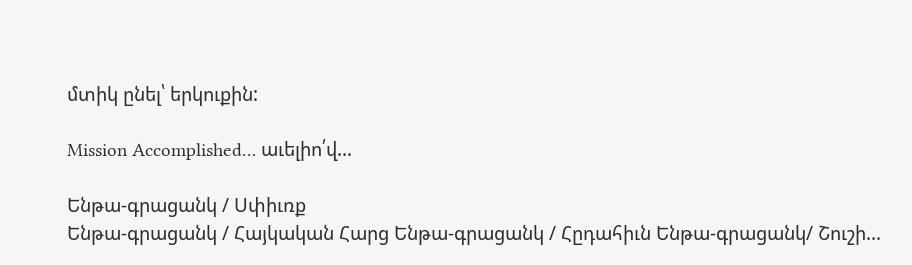մտիկ ընել՝ երկուքին:

Mission Accomplished… աւելիո՛վ…

Ենթա-գրացանկ / Սփիւռք
Ենթա-գրացանկ / Հայկական Հարց Ենթա-գրացանկ / Հըդահիւն Ենթա-գրացանկ/ Շուշի...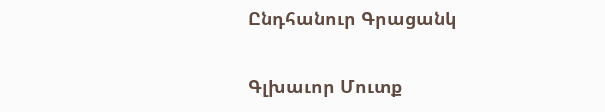Ընդհանուր Գրացանկ

Գլխաւոր Մուտք